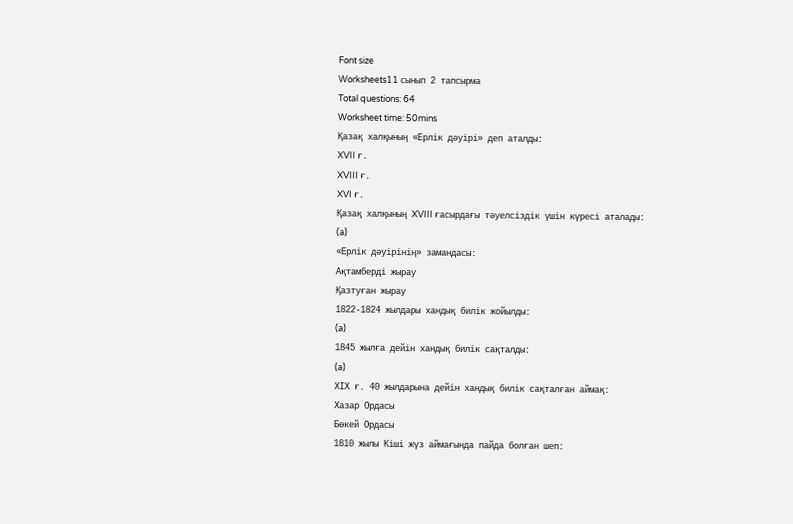Font size
Worksheets11 сынып 2 тапсырма
Total questions: 64
Worksheet time: 50mins
Қазақ халқының «Ерлік дәуірі» деп аталды:
XVII ғ.
XVIII ғ.
XVI ғ.
Қазақ халқының XVIII ғасырдағы тәуелсіздік үшін күресі аталады:
(a)
«Ерлік дәуірінің» замандасы:
Ақтамберді жырау
Қазтуған жырау
1822-1824 жылдары хандық билік жойылды:
(a)
1845 жылға дейін хандық билік сақталды:
(a)
ХІХ ғ. 40 жылдарына дейін хандық билік сақталған аймақ:
Хазар Ордасы
Бөкей Ордасы
1810 жылы Кіші жүз аймағында пайда болған шеп: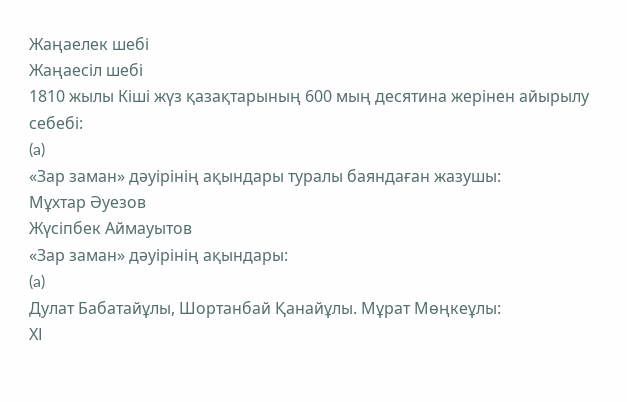Жаңаелек шебі
Жаңаесіл шебі
1810 жылы Кіші жүз қазақтарының 600 мың десятина жерінен айырылу себебі:
(a)
«Зар заман» дәуірінің ақындары туралы баяндаған жазушы:
Мұхтар Әуезов
Жүсіпбек Аймауытов
«Зар заман» дәуірінің ақындары:
(a)
Дулат Бабатайұлы, Шортанбай Қанайұлы. Мұрат Мөңкеұлы:
ХІ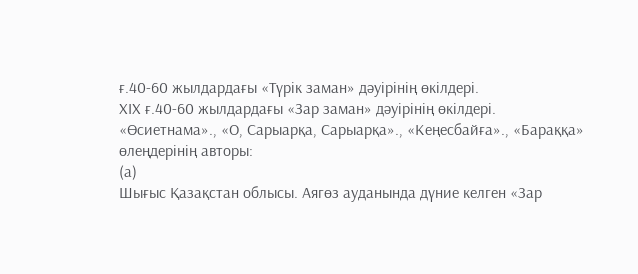ғ.40-60 жылдардағы «Түрік заман» дәуірінің өкілдері.
ХІХ ғ.40-60 жылдардағы «Зар заман» дәуірінің өкілдері.
«Өсиетнама»., «О, Сарыарқа, Сарыарқа»., «Кеңесбайға»., «Бараққа» өлеңдерінің авторы:
(a)
Шығыс Қазақстан облысы. Аягөз ауданында дүние келген «Зар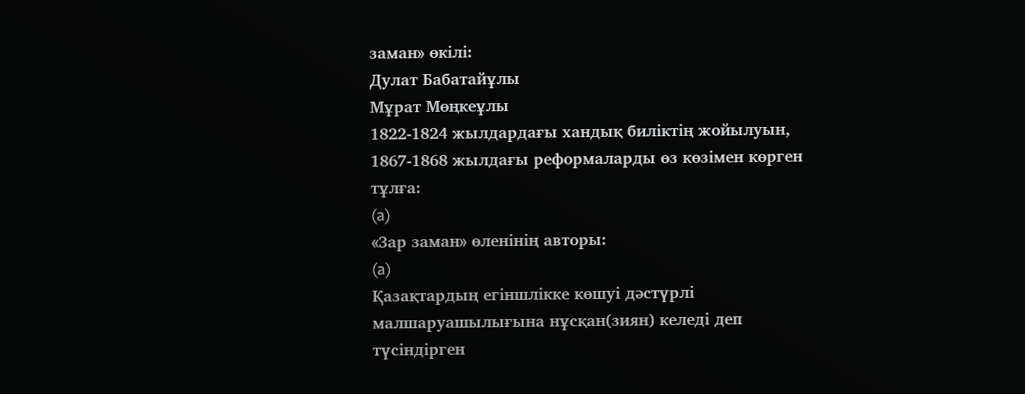заман» өкілі:
Дулат Бабатайұлы
Мұрат Мөңкеұлы
1822-1824 жылдардағы хандық биліктің жойылуын, 1867-1868 жылдағы реформаларды өз көзімен көрген тұлға:
(a)
«Зар заман» өленінің авторы:
(a)
Қазақтардың егіншлікке көшуі дәстүрлі малшаруашылығына нұсқан(зиян) келеді деп түсіндірген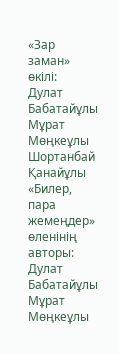«Зар заман» өкілі:
Дулат Бабатайұлы
Мұрат Мөңкеұлы
Шортанбай Қанайұлы
«Билер, пара жемеңдер» өленінің авторы:
Дулат Бабатайұлы
Мұрат Мөңкеұлы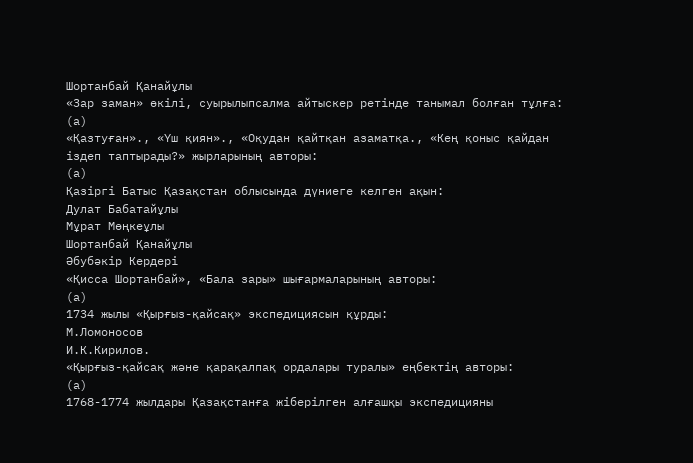Шортанбай Қанайұлы
«Зар заман» өкілі, суырылыпсалма айтыскер ретінде танымал болған тұлға:
(a)
«Қазтуған»., «Үш қиян»., «Оқудан қайтқан азаматқа., «Кең қоныс қайдан іздеп таптырады?» жырларының авторы:
(a)
Қазіргі Батыс Қазақстан облысында дүниеге келген ақын:
Дулат Бабатайұлы
Мұрат Мөңкеұлы
Шортанбай Қанайұлы
Әбубәкір Кердері
«Қисса Шортанбай», «Бала зары» шығармаларының авторы:
(a)
1734 жылы «Қырғыз-қайсақ» экспедициясын құрды:
М.Ломоносов
И.К.Кирилов.
«Қырғыз-қайсақ және қарақалпақ ордалары туралы» еңбектің авторы:
(a)
1768-1774 жылдары Қазақстанға жіберілген алғашқы экспедицияны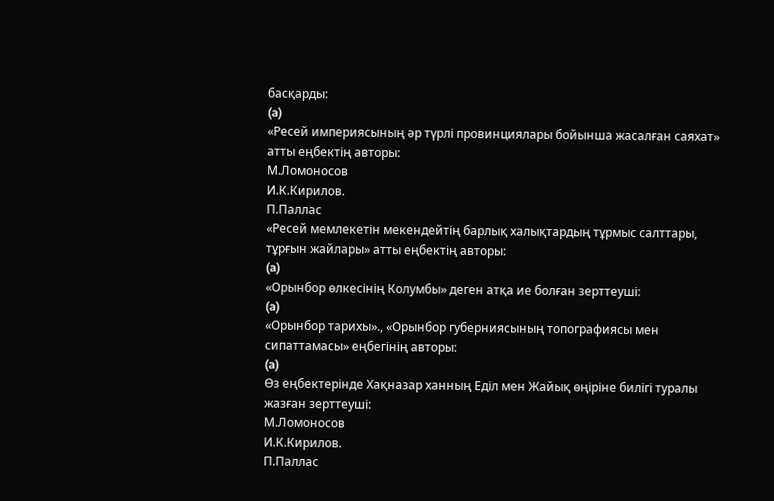басқарды:
(a)
«Ресей империясының әр түрлі провинциялары бойынша жасалған саяхат» атты еңбектің авторы:
М.Ломоносов
И.К.Кирилов.
П.Паллас
«Ресей мемлекетін мекендейтің барлық халықтардың тұрмыс салттары, тұрғын жайлары» атты еңбектің авторы:
(a)
«Орынбор өлкесінің Колумбы» деген атқа ие болған зерттеуші:
(a)
«Орынбор тарихы»., «Орынбор губерниясының топографиясы мен сипаттамасы» еңбегінің авторы:
(a)
Өз еңбектерінде Хақназар ханның Еділ мен Жайық өңіріне билігі туралы жазған зерттеуші:
М.Ломоносов
И.К.Кирилов.
П.Паллас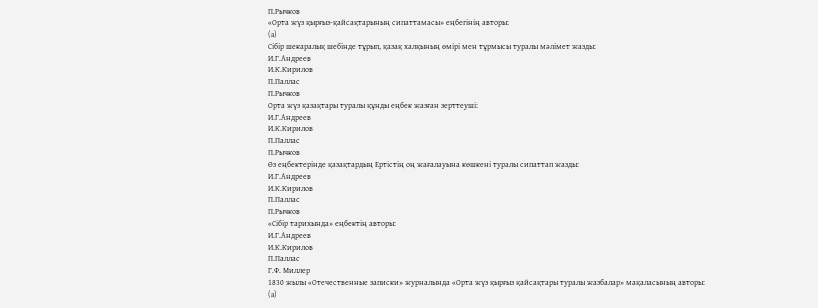П.Рычков
«Орта жүз қырғыз-қайсақтарының сипаттамасы» еңбегінің авторы:
(a)
Сібір шекаралық шебінде тұрып, қазақ халқының өмірі мен тұрмысы туралы мәлімет жазды:
И.Г.Андреев
И.К.Кирилов
П.Паллас
П.Рычков
Орта жүз қазақтары туралы құнды еңбек жазған зерттеуші:
И.Г.Андреев
И.К.Кирилов
П.Паллас
П.Рычков
Өз еңбектерінде қазақтардың Ертістің оң жағалауына көшкені туралы сипаттап жазды:
И.Г.Андреев
И.К.Кирилов
П.Паллас
П.Рычков
«Сібір тарихында» еңбектің авторы:
И.Г.Андреев
И.К.Кирилов
П.Паллас
Г.Ф. Миллер
1830 жылы «Отечественные записки» журналында «Орта жүз қырғыз қайсақтары туралы жазбалар» мақаласының авторы:
(a)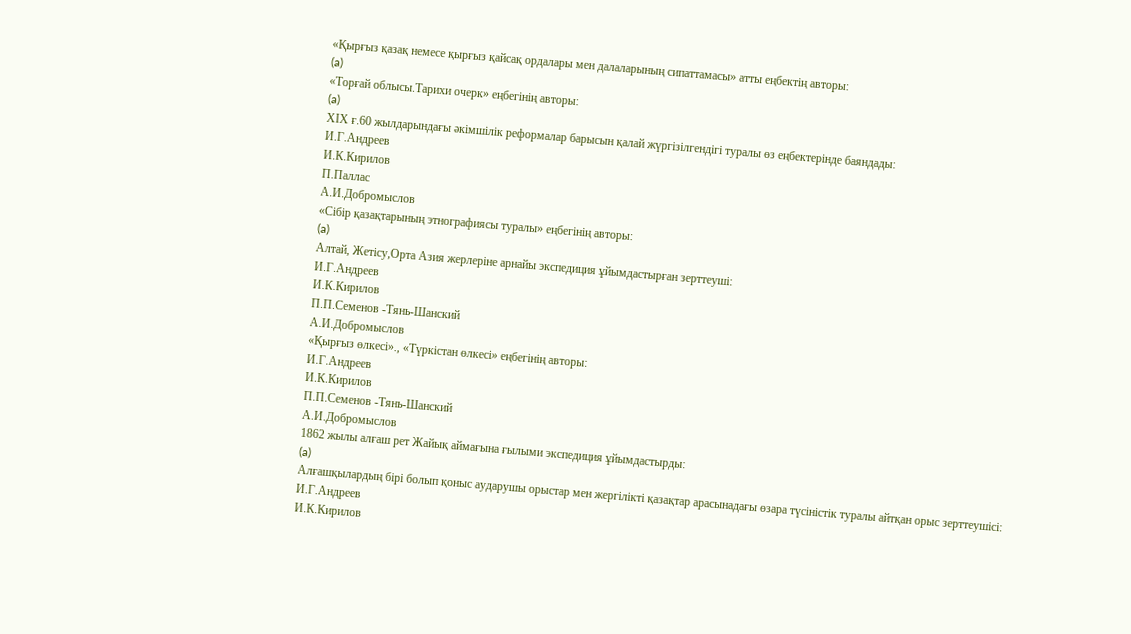«Қырғыз қазақ немесе қырғыз қайсақ ордалары мен далаларының сипаттамасы» атты еңбектің авторы:
(a)
«Торғай облысы.Тарихи очерк» еңбегінің авторы:
(a)
ХІХ ғ.60 жылдарындағы әкімшілік реформалар барысын қалай жүргізілгендігі туралы өз еңбектерінде баяндады:
И.Г.Андреев
И.К.Кирилов
П.Паллас
А.И.Добромыслов
«Сібір қазақтарының этнографиясы туралы» еңбегінің авторы:
(a)
Алтай, Жетісу,Орта Азия жерлеріне арнайы экспедиция ұйымдастырған зерттеуші:
И.Г.Андреев
И.К.Кирилов
П.П.Семенов -Тянь-Шанский
А.И.Добромыслов
«Қырғыз өлкесі»., «Түркістан өлкесі» еңбегінің авторы:
И.Г.Андреев
И.К.Кирилов
П.П.Семенов -Тянь-Шанский
А.И.Добромыслов
1862 жылы алғаш рет Жайық аймағына ғылыми экспедиция ұйымдастырды:
(a)
Алғашқылардың бірі болып қоныс аударушы орыстар мен жергілікті қазақтар арасынадағы өзара түсіністік туралы айтқан орыс зерттеушісі:
И.Г.Андреев
И.К.Кирилов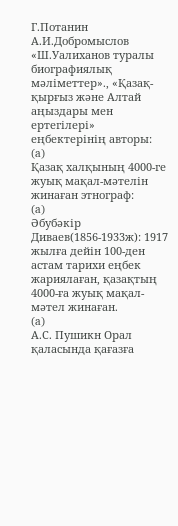Г.Потанин
А.И.Добромыслов
«Ш.Уалиханов туралы биографиялық мәліметтер»., «Қазақ-қырғыз және Алтай аңыздары мен ертегілері» еңбектерінің авторы:
(a)
Қазақ халқының 4000-ге жуық мақал-мәтелін жинаған этнограф:
(a)
Әбубәкір Диваев(1856-1933ж): 1917 жылға дейін 100-ден астам тарихи еңбек жариялаған, қазақтың 4000-ға жуық мақал-мәтел жинаған.
(a)
А.С. Пушикн Орал қаласында қағазға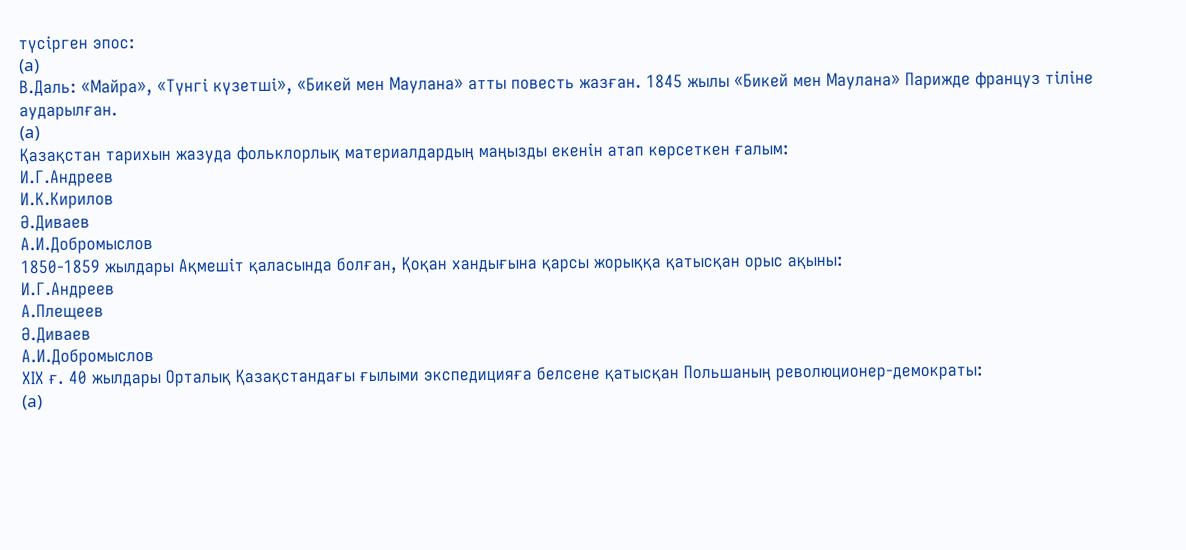түсірген эпос:
(a)
В.Даль: «Майра», «Түнгі күзетші», «Бикей мен Маулана» атты повесть жазған. 1845 жылы «Бикей мен Маулана» Парижде француз тіліне аударылған.
(a)
Қазақстан тарихын жазуда фольклорлық материалдардың маңызды екенін атап көрсеткен ғалым:
И.Г.Андреев
И.К.Кирилов
Ә.Диваев
А.И.Добромыслов
1850-1859 жылдары Ақмешіт қаласында болған, Қоқан хандығына қарсы жорыққа қатысқан орыс ақыны:
И.Г.Андреев
А.Плещеев
Ә.Диваев
А.И.Добромыслов
ХІХ ғ. 40 жылдары Орталық Қазақстандағы ғылыми экспедицияға белсене қатысқан Польшаның революционер-демократы:
(a)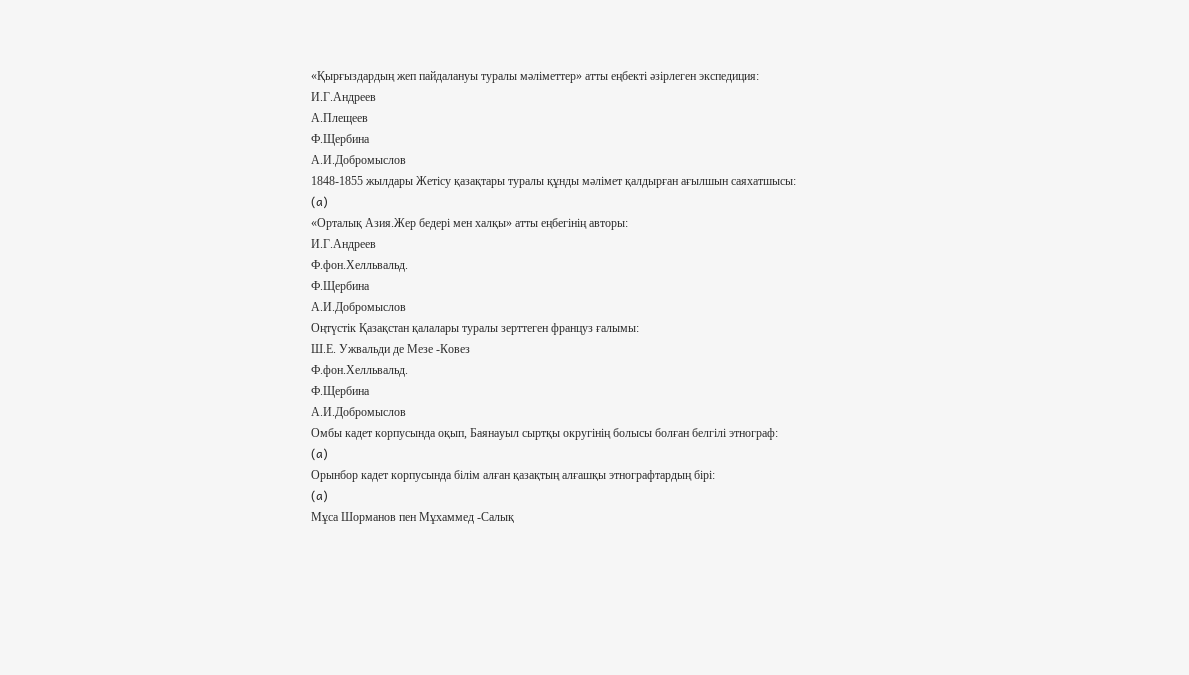«Қырғыздардың жеп пайдалануы туралы мәліметтер» атты еңбекті әзірлеген экспедиция:
И.Г.Андреев
А.Плещеев
Ф.Щербина
А.И.Добромыслов
1848-1855 жылдары Жетісу қазақтары туралы құнды мәлімет қалдырған ағылшын саяхатшысы:
(a)
«Орталық Азия.Жер бедері мен халқы» атты еңбегінің авторы:
И.Г.Андреев
Ф.фон.Хелльвальд.
Ф.Щербина
А.И.Добромыслов
Оңтүстік Қазақстан қалалары туралы зерттеген француз ғалымы:
Ш.Е. Ужвальди де Мезе -Ковез
Ф.фон.Хелльвальд.
Ф.Щербина
А.И.Добромыслов
Омбы кадет корпусында оқып, Баянауыл сыртқы округінің болысы болған белгілі этнограф:
(a)
Орынбор кадет корпусында білім алған қазақтың алғашқы этнографтардың бірі:
(a)
Мұса Шорманов пен Мұхаммед -Салық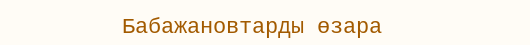Бабажановтарды өзара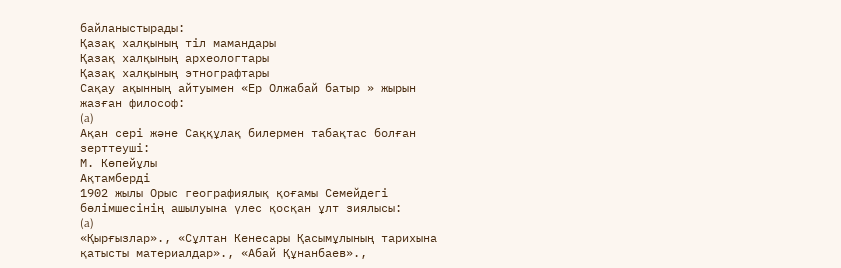байланыстырады:
Қазақ халқының тіл мамандары
Қазақ халқының археологтары
Қазақ халқының этнографтары
Сақау ақынның айтуымен «Ер Олжабай батыр » жырын жазған философ:
(a)
Ақан сері және Саққұлақ билермен табақтас болған зерттеуші:
М. Көпейұлы
Ақтамберді
1902 жылы Орыс географиялық қоғамы Семейдегі бөлімшесінің ашылуына үлес қосқан ұлт зиялысы:
(a)
«Қырғызлар»., «Сұлтан Кенесары Қасымұлының тарихына қатысты материалдар»., «Абай Құнанбаев».,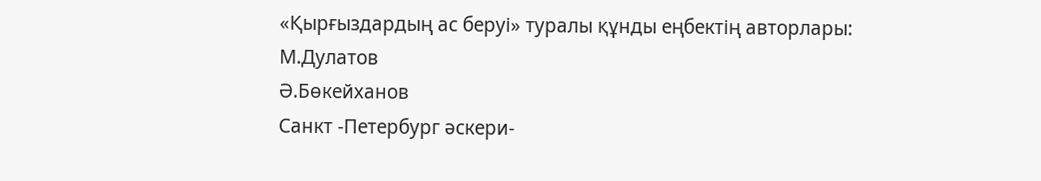«Қырғыздардың ас беруі» туралы құнды еңбектің авторлары:
М.Дулатов
Ә.Бөкейханов
Санкт -Петербург әскери-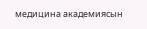медицина академиясын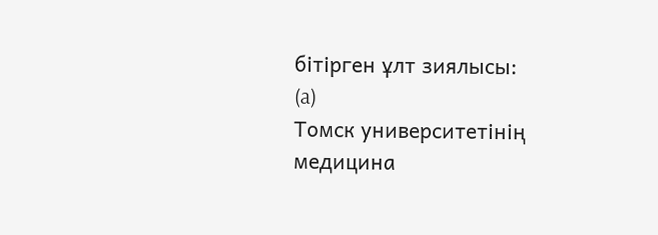бітірген ұлт зиялысы:
(a)
Томск университетінің медицина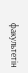факультетін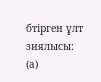бтірген ұлт зиялысы:
(a)